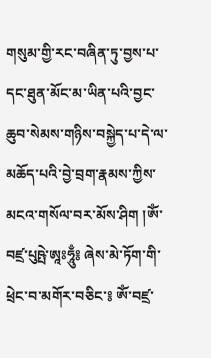གསུམ་གྱི་རང་བཞིན་ཏུ་བྱས་པ་དང་ཐུན་མོང་མ་ཡིན་པའི་བྱང་ཆུབ་སེམས་གཉིས་བསྐྱེད་པ་དེ་ལ་མཆོད་པའི་བྱེ་བྲག་རྣམས་ཀྱིས་མངའ་གསོལ་བར་མོས་ཤིག །ཨོཾ་བཛྲ་པུཥྤེ་ཨཱཿཧཱུྃ༔ ཞེས་མེ་ཏོག་གི་ཕྲེང་བ་མགོར་བཅིང་༔ ཨོཾ་བཛྲ་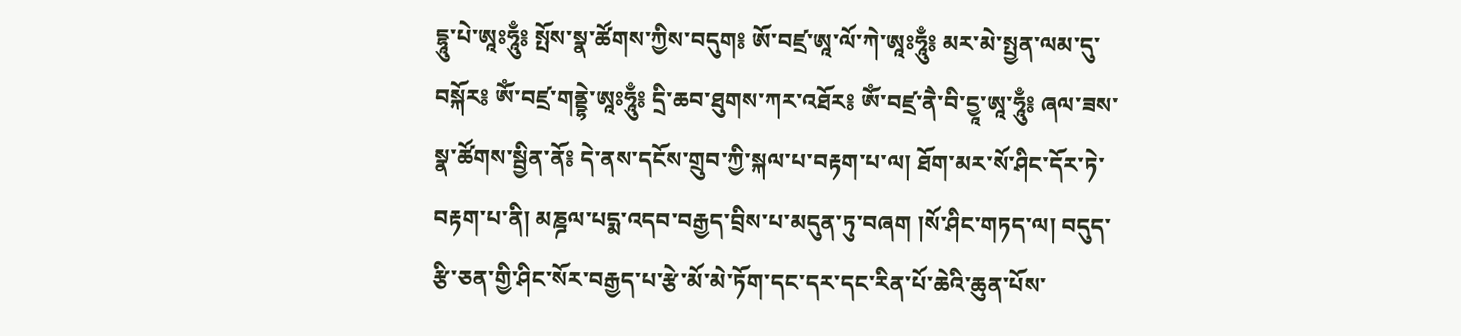དྷཱུ་པེ་ཨཱཿཧཱུྃ༔ སྤོས་སྣ་ཚོགས་ཀྱིས་བདུག༔ ཨོ་བཛྲ་ཨཱ་ལོ་ཀེ་ཨཱཿཧཱུྃ༔ མར་མེ་སྤྱན་ལམ་དུ་བསྐོར༔ ཨོཾ་བཛྲ་གནྡྷེ་ཨཱཿཧཱུྃ༔ དྲི་ཆབ་ཐུགས་ཀར་འཐོར༔ ཨོཾ་བཛྲ་ནཻ་བི་དྱཱ་ཨཱ་ཧཱུྃ༔ ཞལ་ཟས་སྣ་ཚོགས་སྦྱིན་ནོ༔ དེ་ནས་དངོས་གྲུབ་ཀྱི་སྐལ་པ་བརྟག་པ་ལ། ཐོག་མར་སོ་ཤིང་དོར་ཏེ་བརྟག་པ་ནི། མཎྜལ་པདྨ་འདབ་བརྒྱད་བྲིས་པ་མདུན་ཏུ་བཞག །སོ་ཤིང་གཏད་ལ། བདུད་རྩི་ཅན་གྱི་ཤིང་སོར་བརྒྱད་པ་རྩེ་མོ་མེ་ཏོག་དང་དར་དང་རིན་པོ་ཆེའི་ཆུན་པོས་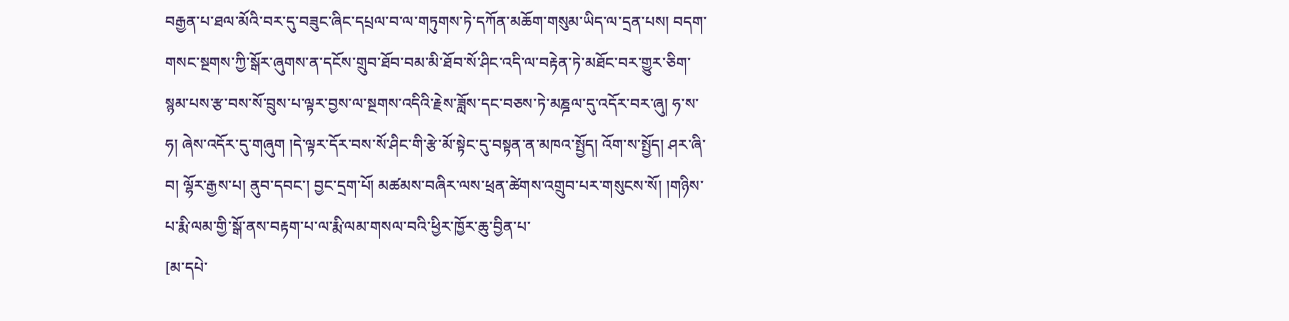བརྒྱན་པ་ཐལ་མོའི་བར་དུ་བཟུང་ཞིང་དཔྲལ་བ་ལ་གཏུགས་ཏེ་དཀོན་མཆོག་གསུམ་ཡིད་ལ་དྲན་པས། བདག་གསང་སྔགས་ཀྱི་སྒོར་ཞུགས་ན་དངོས་གྲུབ་ཐོབ་བམ་མི་ཐོབ་སོ་ཤིང་འདི་ལ་བརྟེན་ཏེ་མཐོང་བར་གྱུར་ཅིག་སྙམ་པས་རྩ་བས་སོ་བྲུས་པ་ལྟར་བྱས་ལ་སྔགས་འདིའི་རྗེས་ཟློས་དང་བཅས་ཏེ་མཎྜལ་དུ་འདོར་བར་ཞུ། ཧ་ས་ཧ། ཞེས་འདོར་དུ་གཞུག །དེ་ལྟར་དོར་བས་སོ་ཤིང་གི་རྩེ་མོ་སྟེང་དུ་བསྟན་ན་མཁའ་སྤྱོད། འོག་ས་སྤྱོད། ཤར་ཞི་བ། ལྷོར་རྒྱས་པ། ནུབ་དབང་། བྱང་དྲག་པོ། མཚམས་བཞིར་ལས་ཕྲན་ཚེགས་འགྲུབ་པར་གསུངས་སོ། །གཉིས་པ་རྨི་ལམ་གྱི་སྒོ་ནས་བརྟག་པ་ལ་རྨི་ལམ་གསལ་བའི་ཕྱིར་ཁྱོར་ཆུ་བྱིན་པ་
[མ་དཔེ་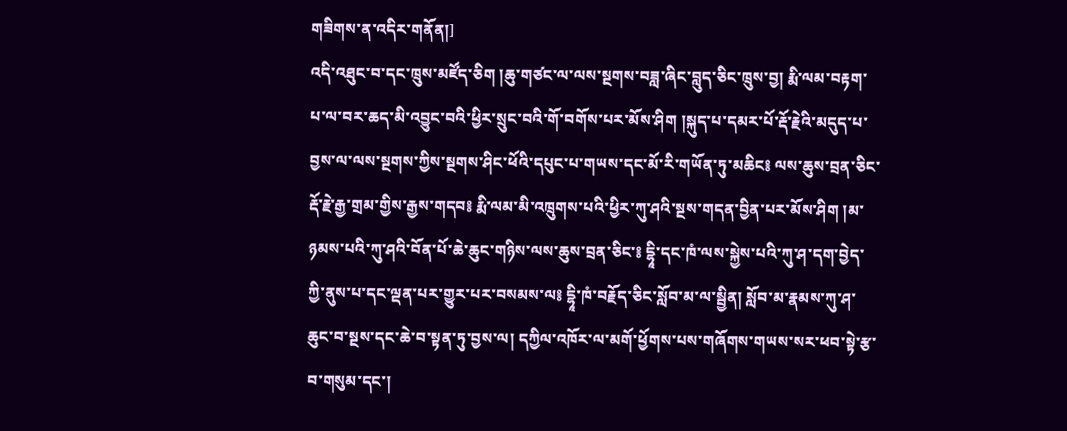གཟིགས་ན་འདིར་གནོན།]
འདི་འཐུང་བ་དང་ཁྲུས་མཛོད་ཅིག །ཆུ་གཙང་ལ་ལས་སྔགས་བཟླ་ཞིང་བླུད་ཅིང་ཁྲུས་བྱ། རྨི་ལམ་བརྟག་པ་ལ་བར་ཆད་མི་འབྱུང་བའི་ཕྱིར་སྲུང་བའི་གོ་བགོས་པར་མོས་ཤིག །སྐུད་པ་དམར་པོ་རྡོ་རྗེའི་མདུད་པ་བྱས་ལ་ལས་སྔགས་ཀྱིས་སྔགས་ཤིང་ཕོའི་དཔུང་པ་གཡས་དང་མོ་རི་གཡོན་ཏུ་མཆིང༔ ལས་ཆུས་བྲན་ཅིང་རྡོ་རྗེ་རྒྱ་གྲམ་གྱིས་རྒྱས་གདབ༔ རྨི་ལམ་མི་འཁྲུགས་པའི་ཕྱིར་ཀུ་ཤའི་སྔས་གདན་བྱིན་པར་མོས་ཤིག །མ་ཉམས་པའི་ཀུ་ཤའི་བོན་པོ་ཆེ་ཆུང་གཉིས་ལས་ཆུས་བྲན་ཅིང་༔ དྷཱི་དང་ཁཾ་ལས་སྐྱེས་པའི་ཀུ་ཤ་དག་བྱེད་ཀྱི་ནུས་པ་དང་ལྡན་པར་གྱུར་པར་བསམས་ལ༔ དྷཱི་ཁཾ་བརྗོད་ཅིང་སློབ་མ་ལ་སྦྱིན། སློབ་མ་རྣམས་ཀུ་ཤ་ཆུང་བ་སྔས་དང་ཆེ་བ་སྟན་ཏུ་བྱས་ལ། དཀྱིལ་འཁོར་ལ་མགོ་ཕྱོགས་པས་གཞོགས་གཡས་སར་ཕབ་སྟེ་རྩ་བ་གསུམ་དང་།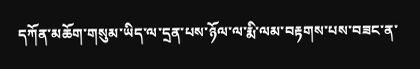དཀོན་མཆོག་གསུམ་ཡིད་ལ་དྲན་པས་ཉོལ་ལ་རྨི་ལམ་བརྟགས་པས་བཟང་ན་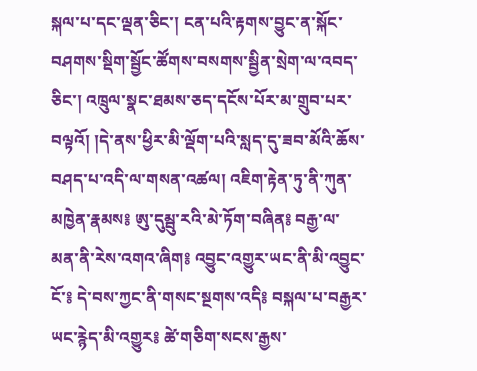སྐལ་པ་དང་ལྡན་ཅིང་། ངན་པའི་རྟགས་བྱུང་ན་སྐོང་བཤགས་སྡིག་སྦྱོང་ཚོགས་བསགས་སྦྱིན་སྲེག་ལ་འབད་ཅིང་། འཁྲུལ་སྣང་ཐམས་ཅད་དངོས་པོར་མ་གྲུབ་པར་བལྟའོ། །དེ་ནས་ཕྱིར་མི་ལྡོག་པའི་སླད་དུ་ཟབ་མོའི་ཆོས་བཤད་པ་འདི་ལ་གསན་འཚལ། འཇིག་རྟེན་ཏུ་ནི་ཀུན་མཁྱེན་རྣམས༔ ཨུ་དུམྦུ་རའི་མེ་ཏོག་བཞིན༔ བརྒྱ་ལ་མན་ནི་རེས་འགའ་ཞིག༔ འབྱུང་འགྱུར་ཡང་ནི་མི་འབྱུང་ངོ་༔ དེ་བས་ཀྱང་ནི་གསང་སྔགས་འདི༔ བསྐལ་པ་བརྒྱར་ཡང་རྙེད་མི་འགྱུར༔ ཚེ་གཅིག་སངས་རྒྱས་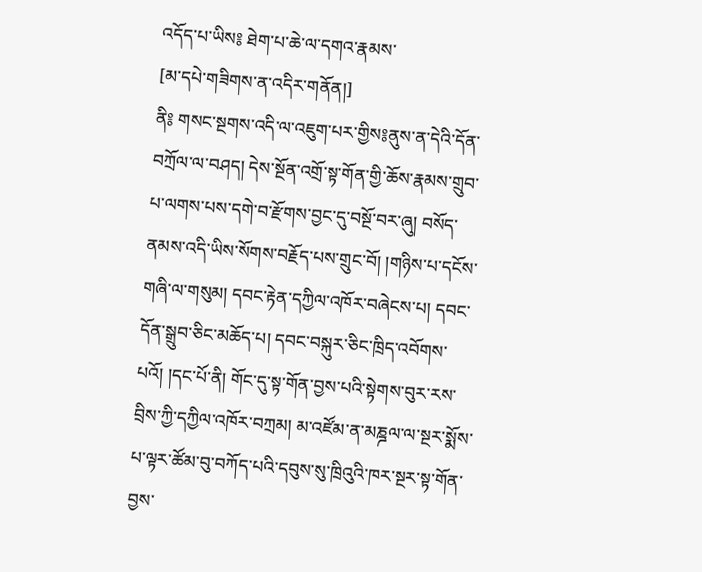འདོད་པ་ཡིས༔ ཐེག་པ་ཆེ་ལ་དགའ་རྣམས་
[མ་དཔེ་གཟིགས་ན་འདིར་གནོན།]
ནི༔ གསང་སྔགས་འདི་ལ་འཇུག་པར་གྱིས༔ནུས་ན་དེའི་དོན་བཀྲོལ་ལ་བཤད། དེས་སྔོན་འགྲོ་སྟ་གོན་གྱི་ཆོས་རྣམས་གྲུབ་པ་ལགས་པས་དགེ་བ་རྫོགས་བྱང་དུ་བསྔོ་བར་ཞུ། བསོད་ནམས་འདི་ཡིས་སོགས་བརྗོད་པས་གྲུང་བོ། །གཉིས་པ་དངོས་གཞི་ལ་གསུམ། དབང་རྟེན་དཀྱིལ་འཁོར་བཞེངས་པ། དབང་དོན་སྒྲུབ་ཅིང་མཆོད་པ། དབང་བསྐུར་ཅིང་ཁྲིད་འབོགས་པའོ། །དང་པོ་ནི། གོང་དུ་སྟ་གོན་བྱས་པའི་སྟེགས་བུར་རས་བྲིས་ཀྱི་དཀྱིལ་འཁོར་བཀྲམ། མ་འཛོམ་ན་མཎྜལ་ལ་སྔར་སྨོས་པ་ལྟར་ཚོམ་བུ་བཀོད་པའི་དབུས་སུ་ཁྲིའུའི་ཁར་སྔར་སྟ་གོན་བྱས་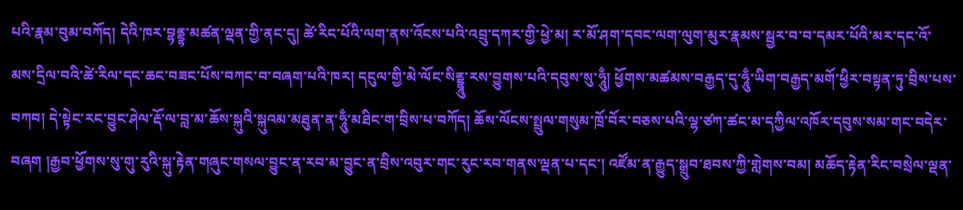པའི་རྣམ་བུམ་བཀོད། དེའི་ཁར་བྷནྡྷ་མཚན་ལྡན་གྱི་ནང་དུ། ཚེ་རིང་པོའི་ལག་ནས་འོངས་པའི་འབྲུ་དཀར་གྱི་ཕྱེ་མ། ར་མོ་ཤག་དབང་ལག་ལུག་མུར་རྣམས་སྦྱར་བ་བ་དམར་པོའི་མར་དང་འོ་མས་དྲིལ་བའི་ཚེ་རིལ་དང་ཆང་བཟང་པོས་བཀང་བ་བཞག་པའི་ཁར། དངུལ་གྱི་མེ་ལོང་སིནྡྷཱུ་རས་བྱུགས་པའི་དབུས་སུ་ཧཱུྃ། ཕྱོགས་མཚམས་བརྒྱད་དུ་ཧཱུྃ་ཡིག་བརྒྱད་མགོ་ཕྱིར་བསྟན་ཏུ་བྲིས་པས་བཀབ། དེ་སྟེང་རང་བྱུང་ཤེལ་རྡོ་ལ་བླ་མ་ཆོས་སྐུའི་སྐུའམ་མཐུན་ན་ཧཱུྃ་མཐིང་ག་བྲིས་པ་བཀོད། ཆོས་ལོངས་སྤྲུལ་གསུམ་ཁྲོ་བོར་བཅས་པའི་ལྷ་ཙཀ་ཚང་མ་དཀྱིལ་འཁོར་དབུས་སམ་གང་བདེར་བཞག །རྒྱབ་ཕྱོགས་སུ་གུ་རུའི་སྐུ་རྟེན་གཞུང་གསལ་བྱུང་ན་རབ་མ་བྱུང་ན་བྲིས་འབུར་གང་རུང་རབ་གནས་ལྡན་པ་དང་། འཛོམ་ན་རྒྱུད་སྒྲུབ་ཐབས་ཀྱི་གླེགས་བམ། མཆོད་རྟེན་རིང་བསྲེལ་ལྡན་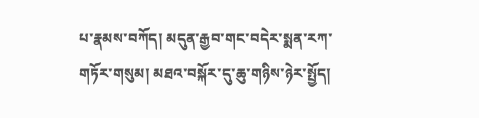པ་རྣམས་བཀོད། མདུན་རྒྱབ་གང་བདེར་སྨན་རཀ་གཏོར་གསུམ། མཐའ་བསྐོར་དུ་ཆུ་གཉིས་ཉེར་སྤྱོད།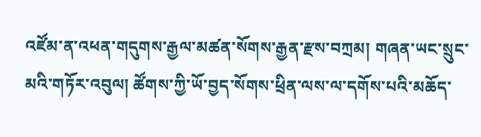འཛོམ་ན་འཕན་གདུགས་རྒྱལ་མཚན་སོགས་རྒྱན་རྫས་བཀྲམ། གཞན་ཡང་སྲུང་མའི་གཏོར་འབུལ། ཚོགས་ཀྱི་ཡོ་བྱད་སོགས་ཕྲིན་ལས་ལ་དགོས་པའི་མཆོད་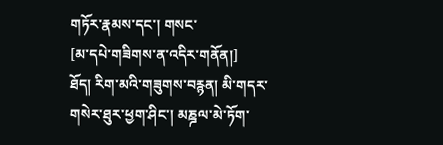གཏོར་རྣམས་དང་། གསང་
[མ་དཔེ་གཟིགས་ན་འདིར་གནོན།]
ཐོད། རིག་མའི་གཟུགས་བརྙན། མི་གདར་གསེར་ཐུར་ཕྱག་ཤིང་། མཎྜལ་མེ་ཏོག་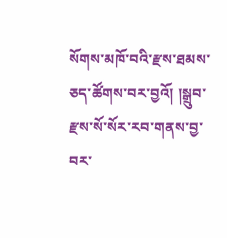སོགས་མཁོ་བའི་རྫས་ཐམས་ཅད་ཚོགས་བར་བྱའོ། །སྒྲུབ་རྫས་སོ་སོར་རབ་གནས་བྱ་བར་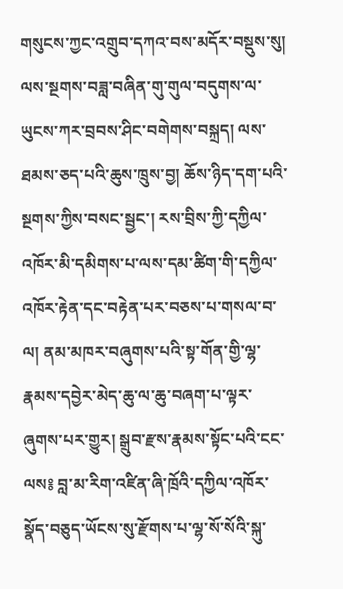གསུངས་ཀྱང་འགྲུབ་དཀའ་བས་མདོར་བསྡུས་སུ། ལས་སྔགས་བཟླ་བཞིན་གུ་གུལ་བདུགས་ལ་ཡུངས་ཀར་བྲབས་ཤིང་བགེགས་བསྐྲད། ལས་ཐམས་ཅད་པའི་ཆུས་ཁྲུས་བྱ། ཆོས་ཉིད་དག་པའི་སྔགས་ཀྱིས་བསང་སྦྱང་། རས་བྲིས་ཀྱི་དཀྱིལ་འཁོར་མི་དམིགས་པ་ལས་དམ་ཚིག་གི་དཀྱིལ་འཁོར་རྟེན་དང་བརྟེན་པར་བཅས་པ་གསལ་བ་ལ། ནམ་མཁར་བཞུགས་པའི་སྟ་གོན་གྱི་ལྷ་རྣམས་དབྱེར་མེད་ཆུ་ལ་ཆུ་བཞག་པ་ལྟར་ཞུགས་པར་གྱུར། སྒྲུབ་རྫས་རྣམས་སྟོང་པའི་ངང་ལས༔ བླ་མ་རིག་འཛིན་ཞི་ཁྲོའི་དཀྱིལ་འཁོར་སྣོད་བཅུད་ཡོངས་སུ་རྫོགས་པ་ལྷ་སོ་སོའི་སྐུ་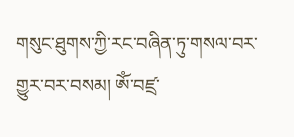གསུང་ཐུགས་ཀྱི་རང་བཞིན་ཏུ་གསལ་བར་གྱུར་བར་བསམ། ཨོཾ་བཛྲ་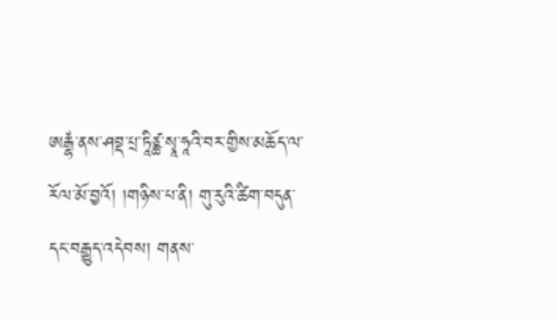ཨརྒྷཾ་ནས་ཤབྡ་པྲ་ཏཱིཙྪ་སྭཱ་ཧཱའི་བར་གྱིས་མཆོད་ལ་རོལ་མོ་བྱའོ། །གཉིས་པ་ནི། གུ་རུའི་ཚིག་བདུན་དང་བརྒྱུད་འདེབས། གནས་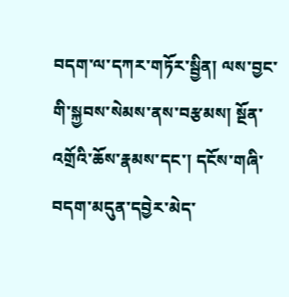བདག་ལ་དཀར་གཏོར་སྦྱིན། ལས་བྱང་གི་སྐྱབས་སེམས་ནས་བརྩམས། སྔོན་འགྲོའི་ཆོས་རྣམས་དང་། དངོས་གཞི་བདག་མདུན་དབྱེར་མེད་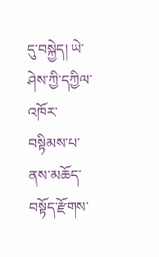དུ་བསྐྱེད། ཡེ་ཤེས་ཀྱི་དཀྱིལ་འཁོར་བསྟིམས་པ་ནས་མཆོད་བསྟོད་རྫོགས་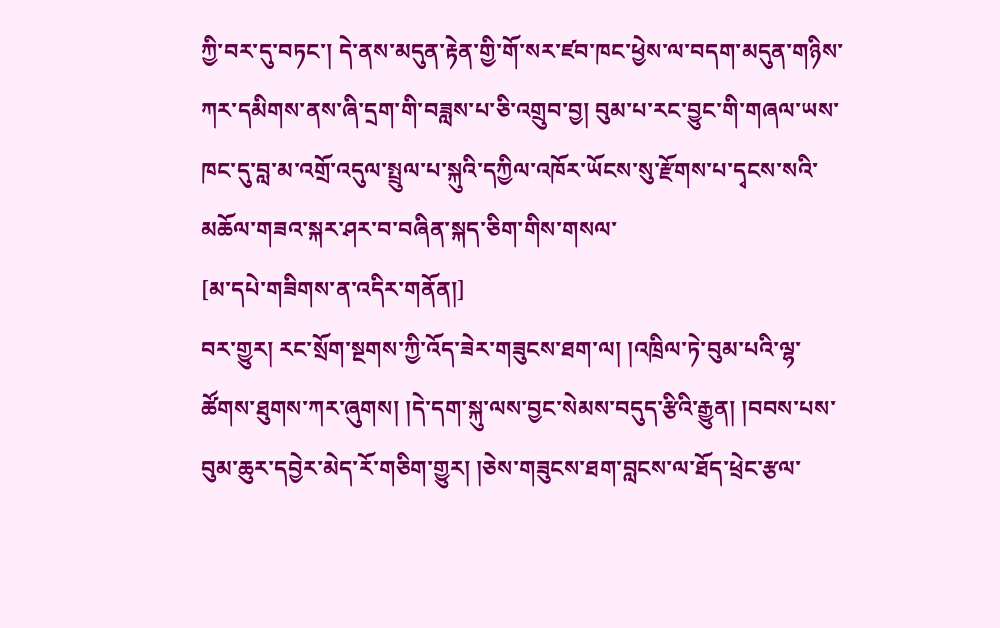ཀྱི་བར་དུ་བཏང་། དེ་ནས་མདུན་རྟེན་གྱི་གོ་སར་ཛབ་ཁང་ཕྱེས་ལ་བདག་མདུན་གཉིས་ཀར་དམིགས་ནས་ཞི་དྲག་གི་བཟླས་པ་ཅི་འགྲུབ་བྱ། བུམ་པ་རང་བྱུང་གི་གཞལ་ཡས་ཁང་དུ་བླ་མ་འགྲོ་འདུལ་སྤྲུལ་པ་སྐུའི་དཀྱིལ་འཁོར་ཡོངས་སུ་རྫོགས་པ་དྭངས་སའི་མཆོལ་གཟའ་སྐར་ཤར་བ་བཞིན་སྐད་ཅིག་གིས་གསལ་
[མ་དཔེ་གཟིགས་ན་འདིར་གནོན།]
བར་གྱུར། རང་སྲོག་སྔགས་ཀྱི་འོད་ཟེར་གཟུངས་ཐག་ལ། །འཁྲིལ་ཏེ་བུམ་པའི་ལྷ་ཚོགས་ཐུགས་ཀར་ཞུགས། །དེ་དག་སྐུ་ལས་བྱང་སེམས་བདུད་རྩིའི་རྒྱུན། །བབས་པས་བུམ་ཆུར་དབྱེར་མེད་རོ་གཅིག་གྱུར། །ཅེས་གཟུངས་ཐག་བླངས་ལ་ཐོད་ཕྲེང་རྩལ་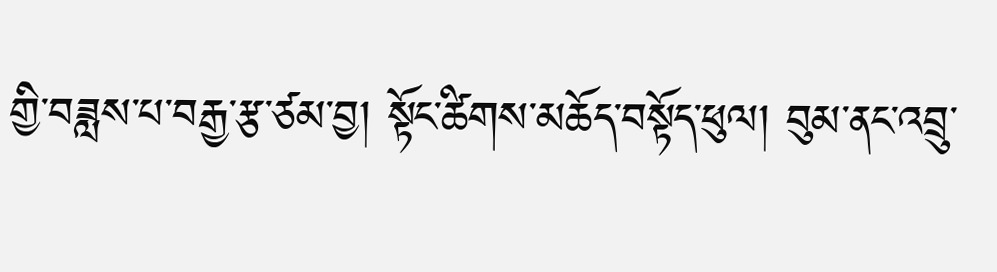གྱི་བཟླས་པ་བརྒྱ་རྩ་ཙམ་བྱ། སྟོང་ཚིགས་མཆོད་བསྟོད་ཕུལ། བུམ་ནང་འབྲུ་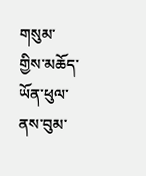གསུམ་གྱིས་མཆོད་ཡོན་ཕུལ་ནས་བུམ་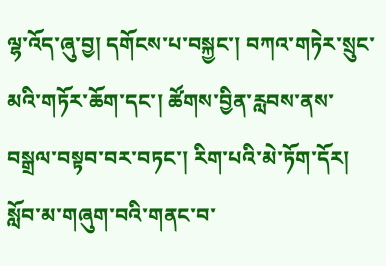ལྷ་འོད་ཞུ་བྱ། དགོངས་པ་བསྐྱང་། བཀའ་གཏེར་སྲུང་མའི་གཏོར་ཆོག་དང་། ཚོགས་བྱིན་རླབས་ནས་བསྒྲལ་བསྟབ་བར་བཏང་། རིག་པའི་མེ་ཏོག་དོར། སློབ་མ་གཞུག་བའི་གནང་བ་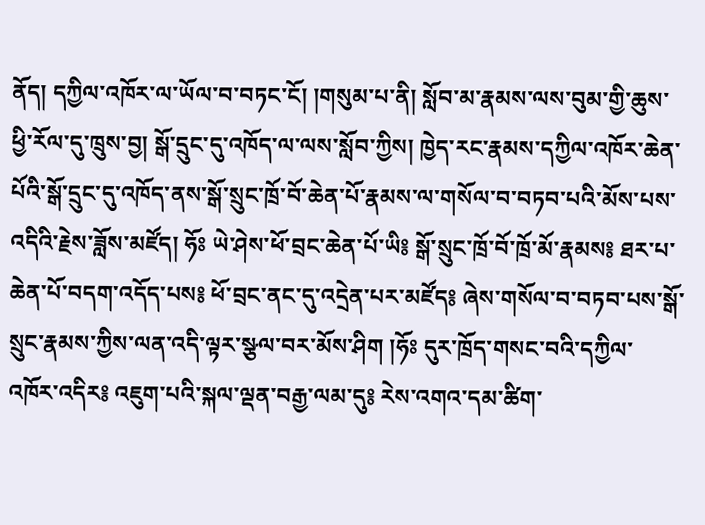ནོད། དཀྱིལ་འཁོར་ལ་ཡོལ་བ་བཏང་ངོ། །གསུམ་པ་ནི། སློབ་མ་རྣམས་ལས་བུམ་གྱི་ཆུས་ཕྱི་རོལ་དུ་ཁྲུས་བྱ། སྒོ་དྲུང་དུ་འཁོད་ལ་ལས་སློབ་ཀྱིས། ཁྱེད་རང་རྣམས་དཀྱིལ་འཁོར་ཆེན་པོའི་སྒོ་དྲུང་དུ་འཁོད་ནས་སྒོ་སྲུང་ཁྲོ་བོ་ཆེན་པོ་རྣམས་ལ་གསོལ་བ་བཏབ་པའི་མོས་པས་འདིའི་རྗེས་ཟློས་མཛོད། ཧོཿ ཡེ་ཤེས་ཕོ་བྲང་ཆེན་པོ་ཡི༔ སྒོ་སྲུང་ཁྲོ་བོ་ཁྲོ་མོ་རྣམས༔ ཐར་པ་ཆེན་པོ་བདག་འདོད་པས༔ ཕོ་བྲང་ནང་དུ་འདྲེན་པར་མཛོད༔ ཞེས་གསོལ་བ་བཏབ་པས་སྒོ་སྲུང་རྣམས་ཀྱིས་ལན་འདི་ལྟར་སྩལ་བར་མོས་ཤིག །ཧོཿ དུར་ཁྲོད་གསང་བའི་དཀྱིལ་འཁོར་འདིར༔ འཇུག་པའི་སྐལ་ལྡན་བརྒྱ་ལམ་དུ༔ རེས་འགའ་དམ་ཚིག་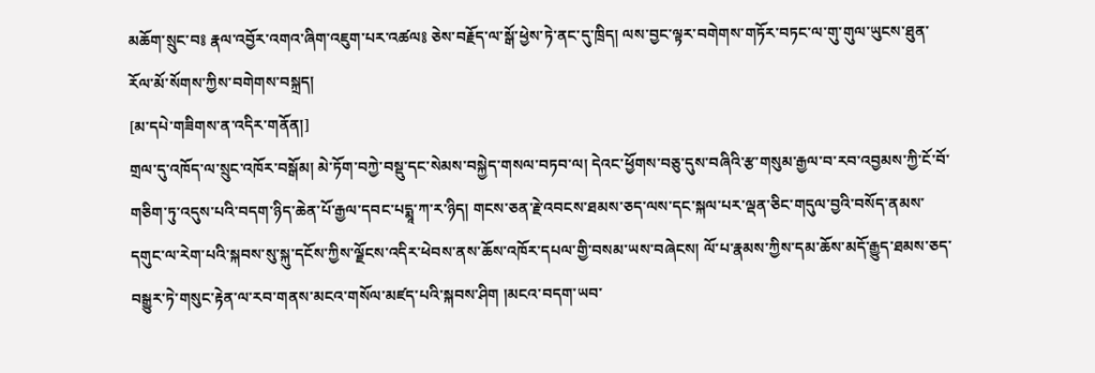མཆོག་སྲུང་བ༔ རྣལ་འབྱོར་འགའ་ཞིག་འཇུག་པར་འཚལ༔ ཅེས་བརྗོད་ལ་སྒོ་ཕྱེས་ཏེ་ནང་དུ་ཁྲིད། ལས་བྱང་ལྟར་བགེགས་གཏོར་བཏང་ལ་གུ་གུལ་ཡུངས་ཐུན་རོལ་མོ་སོགས་ཀྱིས་བགེགས་བསྐྲད།
[མ་དཔེ་གཟིགས་ན་འདིར་གནོན།]
གྲལ་དུ་འཁོད་ལ་སྲུང་འཁོར་བསྒོམ། མེ་ཏོག་བཀྱེ་བསྡུ་དང་སེམས་བསྐྱེད་གསལ་བཏབ་ལ། དེའང་ཕྱོགས་བཅུ་དུས་བཞིའི་རྩ་གསུམ་རྒྱལ་བ་རབ་འབྱམས་ཀྱི་ངོ་བོ་གཅིག་ཏུ་འདུས་པའི་བདག་ཉིད་ཆེན་པོ་རྒྱལ་དབང་པདྨཱ་ཀ་ར་ཉིད། གངས་ཅན་རྗེ་འབངས་ཐམས་ཅད་ལས་དང་སྐལ་པར་ལྡན་ཅིང་གདུལ་བྱའི་བསོད་ནམས་དགུང་ལ་རེག་པའི་སྐབས་སུ་སྐུ་དངོས་ཀྱིས་ལྗོངས་འདིར་ཕེབས་ནས་ཆོས་འཁོར་དཔལ་གྱི་བསམ་ཡས་བཞེངས། ལོ་པ་རྣམས་ཀྱིས་དམ་ཆོས་མདོ་རྒྱུད་ཐམས་ཅད་བསྒྱུར་ཏེ་གསུང་རྟེན་ལ་རབ་གནས་མངའ་གསོལ་མཛད་པའི་སྐབས་ཤིག །མངའ་བདག་ཡབ་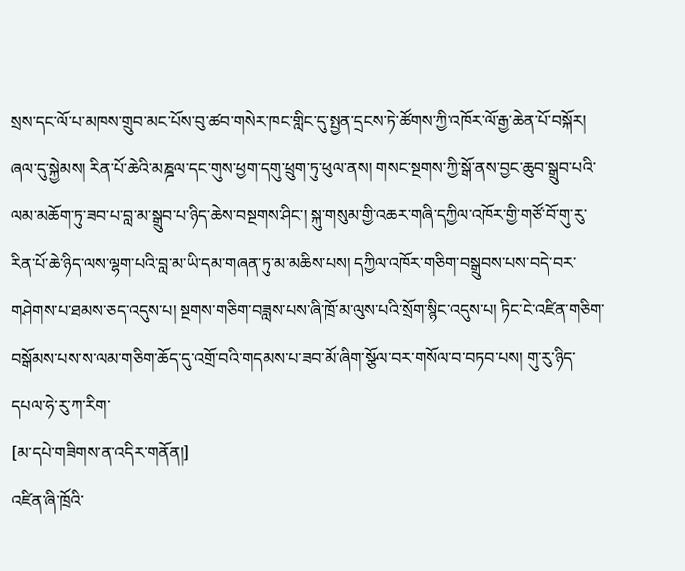སྲས་དང་ལོ་པ་མཁས་གྲུབ་མང་པོས་བུ་ཚབ་གསེར་ཁང་གླིང་དུ་སྤྱན་དྲངས་ཏེ་ཚོགས་ཀྱི་འཁོར་ལོ་རྒྱ་ཆེན་པོ་བསྐོར། ཞལ་དུ་སྐྱེམས། རིན་པོ་ཆེའི་མཎྜལ་དང་གུས་ཕྱག་དགུ་ཕྲུག་ཏུ་ཕུལ་ནས། གསང་སྔགས་ཀྱི་སྒོ་ནས་བྱང་ཆུབ་སྒྲུབ་པའི་ལམ་མཆོག་ཏུ་ཟབ་པ་བླ་མ་སྒྲུབ་པ་ཉིད་ཆེས་བསྔགས་ཤིང་། སྐུ་གསུམ་གྱི་འཆར་གཞི་དཀྱིལ་འཁོར་གྱི་གཙོ་བོ་གུ་རུ་རིན་པོ་ཆེ་ཉིད་ལས་ལྷག་པའི་བླ་མ་ཡི་དམ་གཞན་ཏུ་མ་མཆིས་པས། དཀྱིལ་འཁོར་གཅིག་བསྒྲུབས་པས་བདེ་བར་གཤེགས་པ་ཐམས་ཅད་འདུས་པ། སྔགས་གཅིག་བཟླས་པས་ཞི་ཁྲོ་མ་ལུས་པའི་སྲོག་སྙིང་འདུས་པ། ཏིང་ངེ་འཛིན་གཅིག་བསྒོམས་པས་ས་ལམ་གཅིག་ཆོད་དུ་འགྲོ་བའི་གདམས་པ་ཟབ་མོ་ཞིག་སྩོལ་བར་གསོལ་བ་བཏབ་པས། གུ་རུ་ཉིད་དཔལ་ཧེ་རུ་ཀ་རིག་
[མ་དཔེ་གཟིགས་ན་འདིར་གནོན།]
འཛིན་ཞི་ཁྲོའི་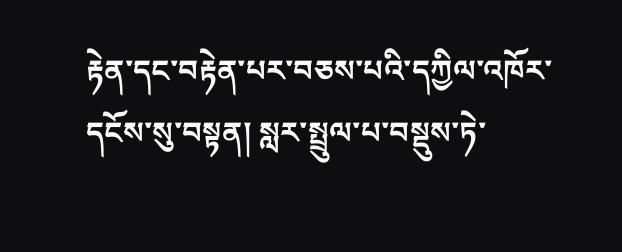རྟེན་དང་བརྟེན་པར་བཅས་པའི་དཀྱིལ་འཁོར་དངོས་སུ་བསྟན། སླར་སྤྲུལ་པ་བསྡུས་ཏེ་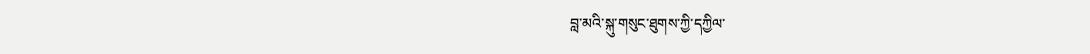བླ་མའི་སྐུ་གསུང་ཐུགས་ཀྱི་དཀྱིལ་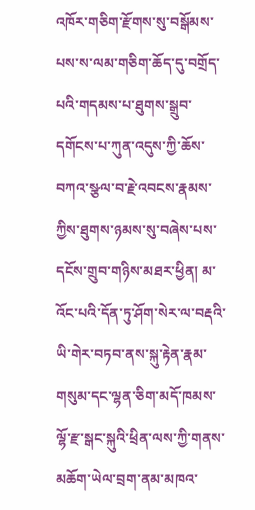འཁོར་གཅིག་རྫོགས་སུ་བསྒོམས་པས་ས་ལམ་གཅིག་ཆོད་དུ་བགྲོད་པའི་གདམས་པ་ཐུགས་སྒྲུབ་དགོངས་པ་ཀུན་འདུས་ཀྱི་ཆོས་བཀའ་སྩལ་བ་རྗེ་འབངས་རྣམས་ཀྱིས་ཐུགས་ཉམས་སུ་བཞེས་པས་དངོས་གྲུབ་གཉིས་མཐར་ཕྱིན། མ་འོང་པའི་དོན་ཏུ་ཤོག་སེར་ལ་བརྡའི་ཡི་གེར་བཏབ་ནས་སྐུ་རྟེན་རྣམ་གསུམ་དང་ལྷན་ཅིག་མདོ་ཁམས་ལྷོ་རྫ་སྒང་སྐུའི་ཕྲིན་ལས་ཀྱི་གནས་མཆོག་ཡེལ་བྲག་ནམ་མཁའ་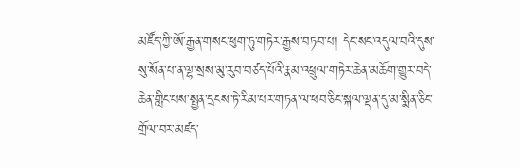མཛོད་ཀྱི་ཨོ་རྒྱན་གསང་ཕུག་ཏུ་གཏེར་རྒྱས་བཏབ་པ། དེང་སང་འདུལ་བའི་དུས་སུ་སོན་པ་ན་ལྷ་སྲས་མུ་རུབ་བཙད་པོའི་རྣམ་འཕྲུལ་གཏེར་ཆེན་མཆོག་གྱུར་བདེ་ཆེན་གླིང་པས་སྤྱན་དྲངས་ཏེ་རིམ་པར་གཏན་ལ་ཕབ་ཅིང་སྐལ་ལྡན་དུ་མ་སྨིན་ཅིང་གྲོལ་བར་མཛད་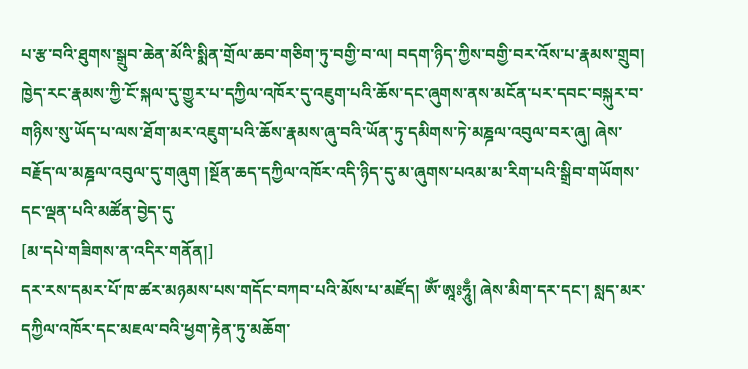པ་རྩ་བའི་ཐུགས་སྒྲུབ་ཆེན་མོའི་སྨིན་གྲོལ་ཆབ་གཅིག་ཏུ་བགྱི་བ་ལ། བདག་ཉིད་ཀྱིས་བགྱི་བར་འོས་པ་རྣམས་གྲུབ། ཁྱེད་རང་རྣམས་ཀྱི་ངོ་སྐལ་དུ་གྱུར་པ་དཀྱིལ་འཁོར་དུ་འཇུག་པའི་ཆོས་དང་ཞུགས་ནས་མངོན་པར་དབང་བསྐུར་བ་གཉིས་སུ་ཡོད་པ་ལས་ཐོག་མར་འཇུག་པའི་ཆོས་རྣམས་ཞུ་བའི་ཡོན་ཏུ་དམིགས་ཏེ་མཎྜལ་འབུལ་བར་ཞུ། ཞེས་བརྗོད་ལ་མཎྜལ་འབུལ་དུ་གཞུག །སྔོན་ཆད་དཀྱིལ་འཁོར་འདི་ཉིད་དུ་མ་ཞུགས་པའམ་མ་རིག་པའི་སྒྲིབ་གཡོགས་དང་ལྡན་པའི་མཚོན་བྱེད་དུ་
[མ་དཔེ་གཟིགས་ན་འདིར་གནོན།]
དར་རས་དམར་པོ་ཁ་ཚར་མཉམས་པས་གདོང་བཀབ་པའི་མོས་པ་མཛོད། ཨོཾ་ཨཱཿཧཱུྃ། ཞེས་མིག་དར་དང་། སླད་མར་དཀྱིལ་འཁོར་དང་མཇལ་བའི་ཕྱག་རྟེན་ཏུ་མཆོག་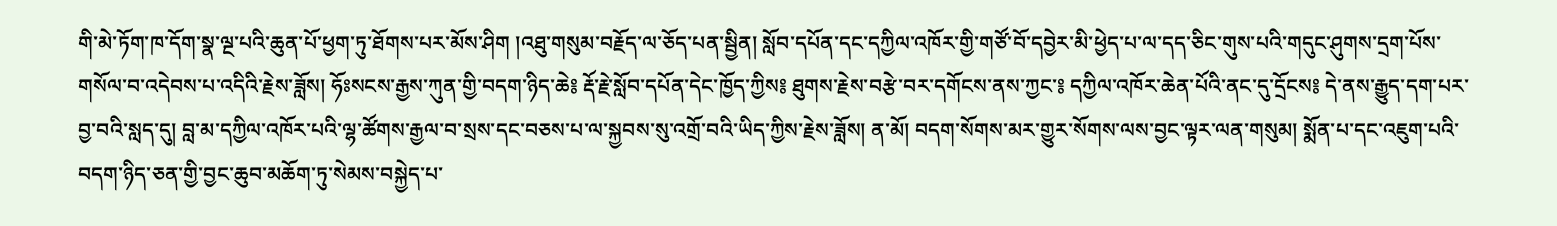གི་མེ་ཏོག་ཁ་དོག་སྣ་ལྔ་པའི་ཆུན་པོ་ཕྱག་ཏུ་ཐོགས་པར་མོས་ཤིག །འཐུ་གསུམ་བརྗོད་ལ་ཅོད་པན་སྦྱིན། སློབ་དཔོན་དང་དཀྱིལ་འཁོར་གྱི་གཙོ་བོ་དབྱེར་མི་ཕྱེད་པ་ལ་དད་ཅིང་གུས་པའི་གདུང་ཤུགས་དྲག་པོས་གསོལ་བ་འདེབས་པ་འདིའི་རྗེས་ཟློས། ཧོཿསངས་རྒྱས་ཀུན་གྱི་བདག་ཉིད་ཆེ༔ རྡོ་རྗེ་སློབ་དཔོན་དེང་ཁྱོད་ཀྱིས༔ ཐུགས་རྗེས་བརྩེ་བར་དགོངས་ནས་ཀྱང་༔ དཀྱིལ་འཁོར་ཆེན་པོའི་ནང་དུ་དྲོངས༔ དེ་ནས་རྒྱུད་དག་པར་བྱ་བའི་སླད་དུ། བླ་མ་དཀྱིལ་འཁོར་པའི་ལྷ་ཚོགས་རྒྱལ་བ་སྲས་དང་བཅས་པ་ལ་སྐྱབས་སུ་འགྲོ་བའི་ཡིད་ཀྱིས་རྗེས་ཟློས། ན་མོ། བདག་སོགས་མར་གྱུར་སོགས་ལས་བྱང་ལྟར་ལན་གསུམ། སྨོན་པ་དང་འཇུག་པའི་བདག་ཉིད་ཅན་གྱི་བྱང་ཆུབ་མཆོག་ཏུ་སེམས་བསྐྱེད་པ་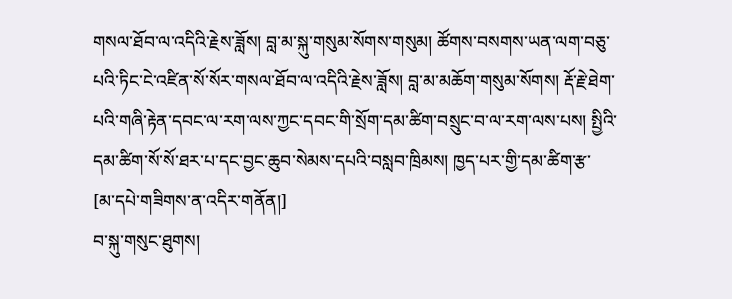གསལ་ཐོབ་ལ་འདིའི་རྗེས་ཟློས། བླ་མ་སྐུ་གསུམ་སོགས་གསུམ། ཚོགས་བསགས་ཡན་ལག་བཅུ་པའི་ཏིང་ངེ་འཛིན་སོ་སོར་གསལ་ཐོབ་ལ་འདིའི་རྗེས་ཟློས། བླ་མ་མཆོག་གསུམ་སོགས། རྡོ་རྗེ་ཐེག་པའི་གཞི་རྟེན་དབང་ལ་རག་ལས་ཀྱང་དབང་གི་སྲོག་དམ་ཚིག་བསྲུང་བ་ལ་རག་ལས་པས། སྤྱིའི་དམ་ཚིག་སོ་སོ་ཐར་པ་དང་བྱང་ཆུབ་སེམས་དཔའི་བསླབ་ཁྲིམས། ཁྱད་པར་གྱི་དམ་ཚིག་རྩ་
[མ་དཔེ་གཟིགས་ན་འདིར་གནོན།]
བ་སྐུ་གསུང་ཐུགས།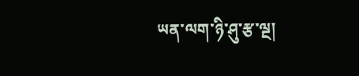ཡན་ལག་ཉི་ཤུ་རྩ་ལྔ།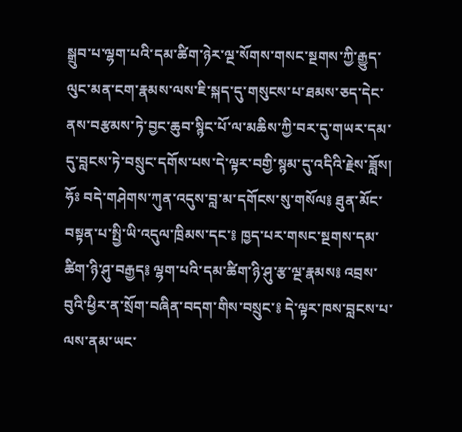སྒྲུབ་པ་ལྷག་པའི་དམ་ཚིག་ཉེར་ལྔ་སོགས་གསང་སྔགས་ཀྱི་རྒྱུད་ལུང་མན་ངག་རྣམས་ལས་ཇི་སྐད་དུ་གསུངས་པ་ཐམས་ཅད་དེང་ནས་བརྩམས་ཏེ་བྱང་ཆུབ་སྙིང་པོ་ལ་མཆིས་ཀྱི་བར་དུ་གཡར་དམ་དུ་བླངས་ཏེ་བསྲུང་དགོས་པས་དེ་ལྟར་བགྱི་སྙམ་དུ་འདིའི་རྗེས་ཟློས། ཧོཿ བདེ་གཤེགས་ཀུན་འདུས་བླ་མ་དགོངས་སུ་གསོལ༔ ཐུན་མོང་བསྟན་པ་སྤྱི་ཡི་འདུལ་ཁྲིམས་དང་༔ ཁྱད་པར་གསང་སྔགས་དམ་ཚིག་ཉི་ཤུ་བརྒྱད༔ ལྷག་པའི་དམ་ཚིག་ཉི་ཤུ་རྩ་ལྔ་རྣམས༔ འབྲས་བུའི་ཕྱིར་ན་སྲོག་བཞིན་བདག་གིས་བསྲུང་༔ དེ་ལྟར་ཁས་བླངས་པ་ལས་ནམ་ཡང་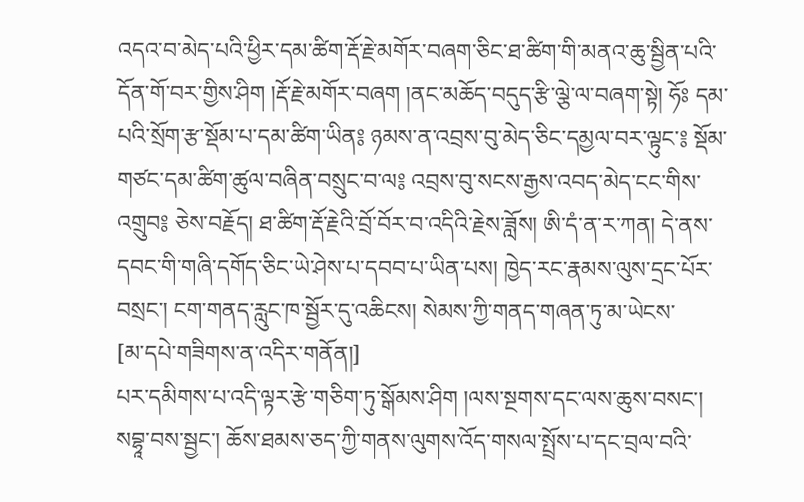འདའ་བ་མེད་པའི་ཕྱིར་དམ་ཚིག་རྡོ་རྗེ་མགོར་བཞག་ཅིང་ཐ་ཚིག་གི་མནའ་ཆུ་སྦྱིན་པའི་དོན་གོ་བར་གྱིས་ཤིག །རྡོ་རྗེ་མགོར་བཞག །ནང་མཆོད་བདུད་རྩི་ལྕེ་ལ་བཞག་སྟེ། ཧོཿ དམ་པའི་སྲོག་རྩ་སྡོམ་པ་དམ་ཚིག་ཡིན༔ ཉམས་ན་འབྲས་བུ་མེད་ཅིང་དམྱལ་བར་ལྟུང་༔ སྡོམ་གཙང་དམ་ཚིག་ཚུལ་བཞིན་བསྲུང་བ་ལ༔ འབྲས་བུ་སངས་རྒྱས་འབད་མེད་ངང་གིས་འགྲུབ༔ ཅེས་བརྗོད། ཐ་ཚིག་རྡོ་རྗེའི་བྲོ་བོར་བ་འདིའི་རྗེས་ཟློས། ཨི་དཾ་ན་ར་ཀན། དེ་ནས་དབང་གི་གཞི་དགོད་ཅིང་ཡེ་ཤེས་པ་དབབ་པ་ཡིན་པས། ཁྱེད་རང་རྣམས་ལུས་དྲང་པོར་བསྲང་། ངག་གནད་རླུང་ཁ་སྦྱོར་དུ་འཆིངས། སེམས་ཀྱི་གནད་གཞན་ཏུ་མ་ཡེངས་
[མ་དཔེ་གཟིགས་ན་འདིར་གནོན།]
པར་དམིགས་པ་འདི་ལྟར་རྩེ་གཅིག་ཏུ་སྒོམས་ཤིག །ལས་སྔགས་དང་ལས་ཆུས་བསང་། སབྷཱ་བས་སྦྱང་། ཆོས་ཐམས་ཅད་ཀྱི་གནས་ལུགས་འོད་གསལ་སྤྲོས་པ་དང་བྲལ་བའི་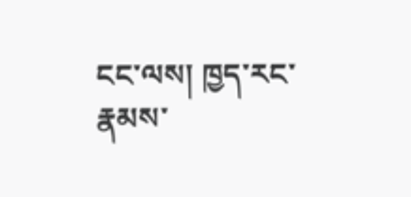ངང་ལས། ཁྱད་རང་རྣམས་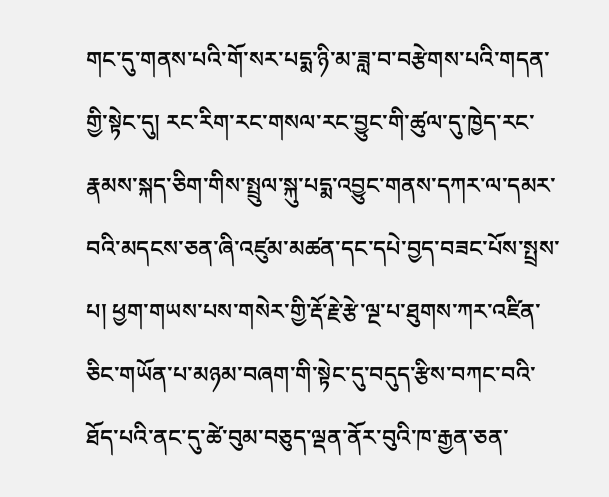གང་དུ་གནས་པའི་གོ་སར་པདྨ་ཉི་མ་ཟླ་བ་བརྩེགས་པའི་གདན་གྱི་སྟེང་དུ། རང་རིག་རང་གསལ་རང་བྱུང་གི་ཚུལ་དུ་ཁྱེད་རང་རྣམས་སྐད་ཅིག་གིས་སྤྲུལ་སྐུ་པདྨ་འབྱུང་གནས་དཀར་ལ་དམར་བའི་མདངས་ཅན་ཞི་འཛུམ་མཚན་དང་དཔེ་བྱད་བཟང་པོས་སྤྲས་པ། ཕྱག་གཡས་པས་གསེར་གྱི་རྡོ་རྗེ་རྩེ་ལྔ་པ་ཐུགས་ཀར་འཛིན་ཅིང་གཡོན་པ་མཉམ་བཞག་གི་སྟེང་དུ་བདུད་རྩིས་བཀང་བའི་ཐོད་པའི་ནང་དུ་ཚེ་བུམ་བཅུད་ལྡན་ནོར་བུའི་ཁ་རྒྱན་ཅན་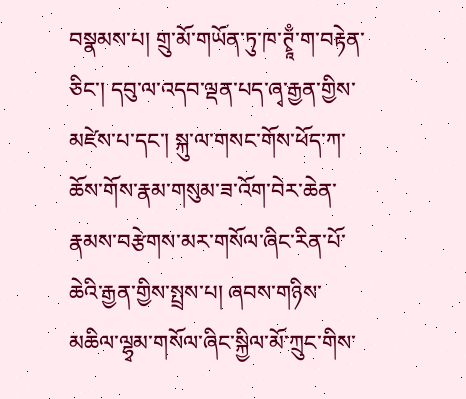བསྣམས་པ། གྲུ་མོ་གཡོན་ཏུ་ཁ་ཊྭཱྃ་ག་བརྟེན་ཅིང་། དབུ་ལ་འདབ་ལྡན་པད་ཞྭ་རྒྱན་གྱིས་མཛེས་པ་དང་། སྐུ་ལ་གསང་གོས་ཕོད་ཀ་ཆོས་གོས་རྣམ་གསུམ་ཟ་འོག་བེར་ཆེན་རྣམས་བརྩེགས་མར་གསོལ་ཞིང་རིན་པོ་ཆེའི་རྒྱན་གྱིས་སྤྲས་པ། ཞབས་གཉིས་མཆིལ་ལྷྭམ་གསོལ་ཞིང་སྐྱིལ་མོ་ཀྲུང་གིས་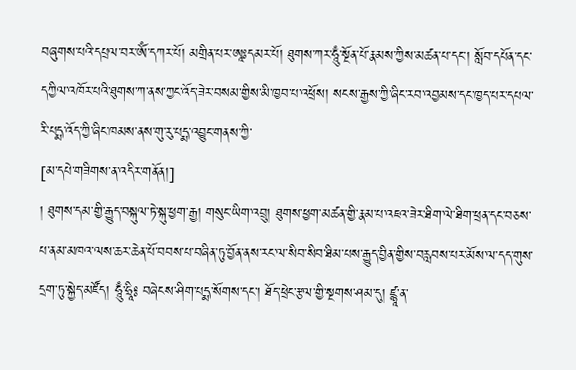བཞུགས་པའི་དཔྲལ་བར་ཨོཾ་དཀར་པོ། མགྲིན་པར་ཨཱཿདམར་པོ། ཐུགས་ཀར་ཧཱུྃ་སྔོན་པོ་རྣམས་ཀྱིས་མཚན་པ་དང་། སློབ་དཔོན་དང་དཀྱིལ་འཁོར་པའི་ཐུགས་ཀ་ནས་ཀྱང་འོད་ཟེར་བསམ་གྱིས་མི་ཁྱབ་པ་འཕྲོས། སངས་རྒྱས་ཀྱི་ཞིང་རབ་འབྱམས་དང་ཁྱད་པར་དཔལ་རི་པདྨ་འོད་ཀྱི་ཞིང་ཁམས་ནས་གུ་རུ་པདྨ་འབྱུང་གནས་ཀྱི་
[མ་དཔེ་གཟིགས་ན་འདིར་གནོན།]
། ཐུགས་དམ་གྱི་རྒྱུད་བསྐུལ་ཏེ་སྐུ་ཕྱག་རྒྱ། གསུང་ཡིག་འབྲུ། ཐུགས་ཕྱག་མཚན་གྱི་རྣམ་པ་འཇའ་ཟེར་ཐིག་ལེ་ཐིག་ཕྲན་དང་བཅས་པ་ནམ་མཁའ་ལས་ཆར་ཆེན་པོ་བབས་པ་བཞིན་ཏུ་བྱོན་ནས་རང་ལ་སིབ་སིབ་ཐིམ་པས་རྒྱུད་བྱིན་གྱིས་བརླབས་པར་མོས་ལ་དད་གུས་དྲག་ཏུ་སྐྱེད་མཛོད། ཧཱུྃ་ཧྲཱི༔ བཞེངས་ཤིག་པདྨ་སོགས་དང་། ཐོད་ཕྲེང་རྩལ་གྱི་སྔགས་ཤམ་དུ། ཛྙཱ་ན་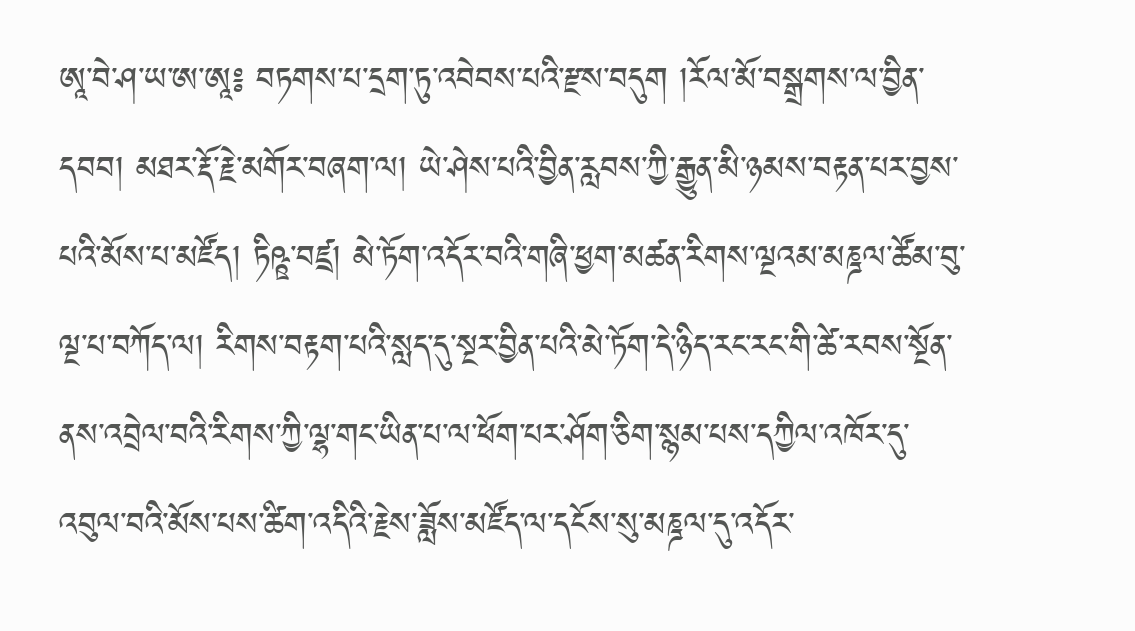ཨཱ་བེ་ཤ་ཡ་ཨ་ཨཱ༔ བཏགས་པ་དྲག་ཏུ་འབེབས་པའི་རྫས་བདུག །རོལ་མོ་བསྒྲགས་ལ་བྱིན་དབབ། མཐར་རྡོ་རྗེ་མགོར་བཞག་ལ། ཡེ་ཤེས་པའི་བྱིན་རླབས་ཀྱི་རྒྱུན་མི་ཉམས་བརྟན་པར་བྱས་པའི་མོས་པ་མཛོད། ཏིཥྛ་བཛྲ། མེ་ཏོག་འདོར་བའི་གཞི་ཕྱག་མཚན་རིགས་ལྔའམ་མཎྜལ་ཚོམ་བུ་ལྔ་པ་བཀོད་ལ། རིགས་བརྟག་པའི་སླད་དུ་སྔར་བྱིན་པའི་མེ་ཏོག་དེ་ཉིད་རང་རང་གི་ཚེ་རབས་སྔོན་ནས་འབྲེལ་བའི་རིགས་ཀྱི་ལྷ་གང་ཡིན་པ་ལ་ཕོག་པར་ཤོག་ཅིག་སྙམ་པས་དཀྱིལ་འཁོར་དུ་འབུལ་བའི་མོས་པས་ཚིག་འདིའི་རྗེས་ཟློས་མཛོད་ལ་དངོས་སུ་མཎྜལ་དུ་འདོར་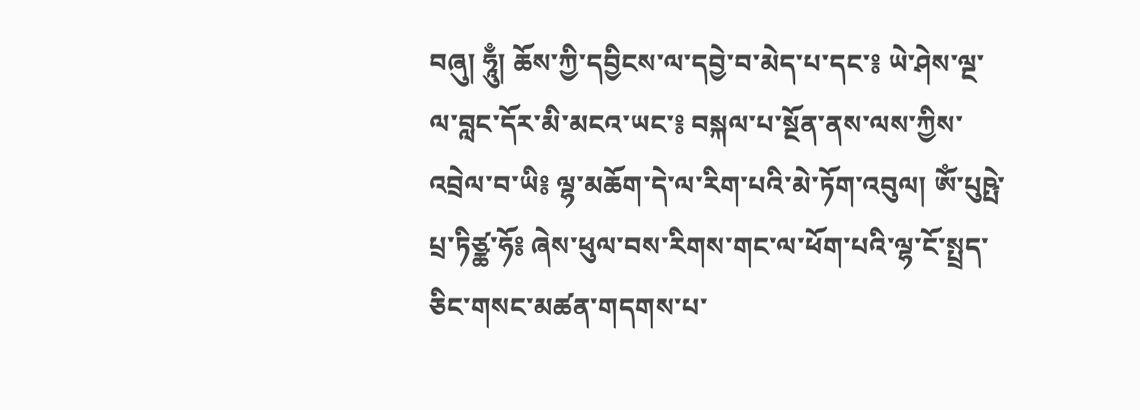བཞུ། ཧཱུྃ། ཆོས་ཀྱི་དབྱིངས་ལ་དབྱེ་བ་མེད་པ་དང་༔ ཡེ་ཤེས་ལྔ་ལ་བླང་དོར་མི་མངའ་ཡང་༔ བསྐལ་པ་སྔོན་ནས་ལས་ཀྱིས་འབྲེལ་བ་ཡི༔ ལྷ་མཆོག་དེ་ལ་རིག་པའི་མེ་ཏོག་འབུལ། ཨོཾ་པུཥྤེ་པྲ་ཏིཙྪ་ཧོ༔ ཞེས་ཕུལ་བས་རིགས་གང་ལ་ཕོག་པའི་ལྷ་ངོ་སྤྲད་ཅིང་གསང་མཚན་གདགས་པ་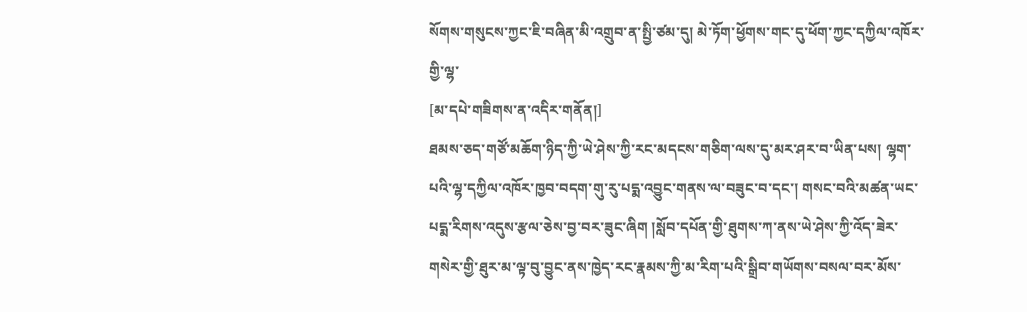སོགས་གསུངས་ཀྱང་ཇི་བཞིན་མི་འགྲུབ་ན་སྤྱི་ཙམ་དུ། མེ་ཏོག་ཕྱོགས་གང་དུ་ཕོག་ཀྱང་དཀྱིལ་འཁོར་གྱི་ལྷ་
[མ་དཔེ་གཟིགས་ན་འདིར་གནོན།]
ཐམས་ཅད་གཙོ་མཆོག་ཉིད་ཀྱི་ཡེ་ཤེས་ཀྱི་རང་མདངས་གཅིག་ལས་དུ་མར་ཤར་བ་ཡིན་པས། ལྷག་པའི་ལྷ་དཀྱིལ་འཁོར་ཁྱབ་བདག་གུ་རུ་པདྨ་འབྱུང་གནས་ལ་བཟུང་བ་དང་། གསང་བའི་མཚན་ཡང་པདྨ་རིགས་འདུས་རྩལ་ཅེས་བྱ་བར་ཟུང་ཞིག །སློབ་དཔོན་གྱི་ཐུགས་ཀ་ནས་ཡེ་ཤེས་ཀྱི་འོད་ཟེར་གསེར་གྱི་ཐུར་མ་ལྟ་བུ་བྱུང་ནས་ཁྱེད་རང་རྣམས་ཀྱི་མ་རིག་པའི་སྒྲིབ་གཡོགས་བསལ་བར་མོས་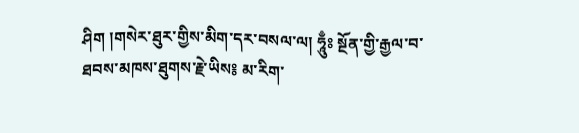ཤིག །གསེར་ཐུར་གྱིས་མིག་དར་བསལ་ལ། ཧཱུྃཿ སྔོན་གྱི་རྒྱལ་བ་ཐབས་མཁས་ཐུགས་རྗེ་ཡིས༔ མ་རིག་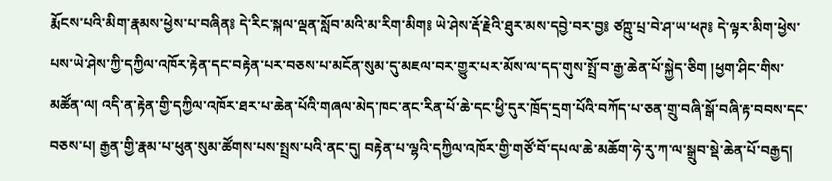རྨོངས་པའི་མིག་རྣམས་ཕྱེས་པ་བཞིན༔ དེ་རིང་སྐལ་ལྡན་སློབ་མའི་མ་རིག་མིག༔ ཡེ་ཤེས་རྡོ་རྗེའི་ཐུར་མས་དབྱེ་བར་བྱ༔ ཙཀྵུ་པྲ་བེ་ཤ་ཡ་ཕཊ༔ དེ་ལྟར་མིག་ཕྱེས་པས་ཡེ་ཤེས་ཀྱི་དཀྱིལ་འཁོར་རྟེན་དང་བརྟེན་པར་བཅས་པ་མངོན་སུམ་དུ་མཇལ་བར་གྱུར་པར་མོས་ལ་དད་གུས་སྤྲོ་བ་རྒྱ་ཆེན་པོ་སྐྱེད་ཅིག །ཕྱག་ཤིང་གིས་མཚོན་ལ། འདི་ན་རྟེན་གྱི་དཀྱིལ་འཁོར་ཐར་པ་ཆེན་པོའི་གཞལ་མེད་ཁང་ནང་རིན་པོ་ཆེ་དང་ཕྱི་དུར་ཁྲོད་དྲག་པོའི་བཀོད་པ་ཅན་གྲུ་བཞི་སྒོ་བཞི་རྟ་བབས་དང་བཅས་པ། རྒྱན་གྱི་རྣམ་པ་ཕུན་སུམ་ཚོགས་པས་སྤྲས་པའི་ནང་དུ། བརྟེན་པ་ལྷའི་དཀྱིལ་འཁོར་གྱི་གཙོ་བོ་དཔལ་ཆེ་མཆོག་ཧེ་རུ་ཀ་ལ་སྒྲུབ་སྡེ་ཆེན་པོ་བརྒྱད།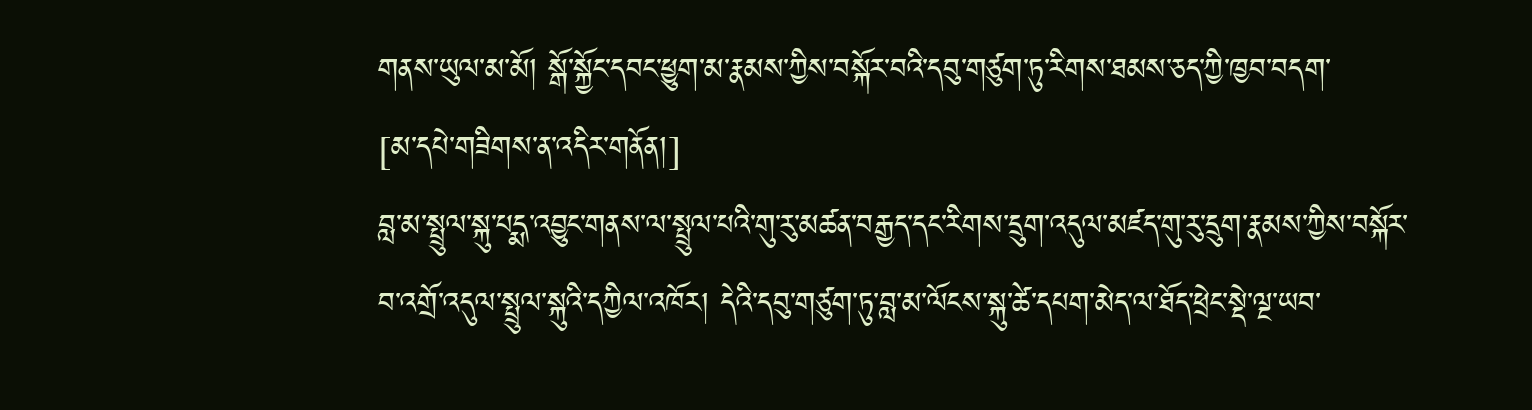གནས་ཡུལ་མ་མོ། སྒོ་སྐྱོང་དབང་ཕྱུག་མ་རྣམས་ཀྱིས་བསྐོར་བའི་དབུ་གཙུག་ཏུ་རིགས་ཐམས་ཅད་ཀྱི་ཁྱབ་བདག་
[མ་དཔེ་གཟིགས་ན་འདིར་གནོན།]
བླ་མ་སྤྲུལ་སྐུ་པདྨ་འབྱུང་གནས་ལ་སྤྲུལ་པའི་གུ་རུ་མཚན་བརྒྱད་དང་རིགས་དྲུག་འདུལ་མཛད་གུ་རུ་དྲུག་རྣམས་ཀྱིས་བསྐོར་བ་འགྲོ་འདུལ་སྤྲུལ་སྐུའི་དཀྱིལ་འཁོར། དེའི་དབུ་གཙུག་ཏུ་བླ་མ་ལོངས་སྐུ་ཚེ་དཔག་མེད་ལ་ཐོད་ཕྲེང་སྡེ་ལྔ་ཡབ་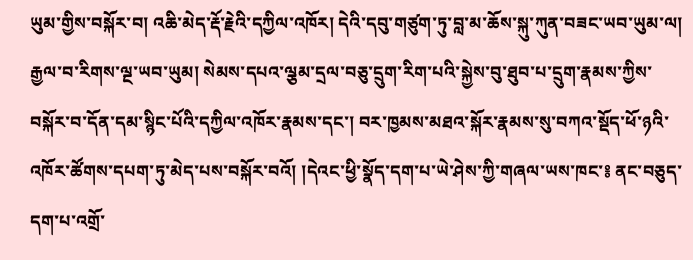ཡུམ་གྱིས་བསྐོར་བ། འཆི་མེད་རྡོ་རྗེའི་དཀྱིལ་འཁོར། དེའི་དབུ་གཙུག་ཏུ་བླ་མ་ཆོས་སྐུ་ཀུན་བཟང་ཡབ་ཡུམ་ལ། རྒྱལ་བ་རིགས་ལྔ་ཡབ་ཡུམ། སེམས་དཔའ་ལྕམ་དྲལ་བཅུ་དྲུག་རིག་པའི་སྐྱེས་བུ་ཐུབ་པ་དྲུག་རྣམས་ཀྱིས་བསྐོར་བ་དོན་དམ་སྙིང་པོའི་དཀྱིལ་འཁོར་རྣམས་དང་། བར་ཁྱམས་མཐའ་སྐོར་རྣམས་སུ་བཀའ་སྡོད་ཕོ་ཉའི་འཁོར་ཚོགས་དཔག་ཏུ་མེད་པས་བསྐོར་བའོ། །དེའང་ཕྱི་སྣོད་དག་པ་ཡེ་ཤེས་ཀྱི་གཞལ་ཡས་ཁང་༔ ནང་བཅུད་དག་པ་འགྲོ་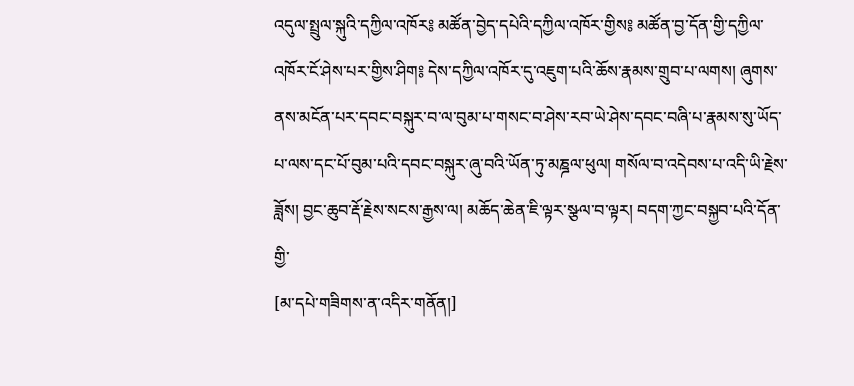འདུལ་སྤྲུལ་སྐུའི་དཀྱིལ་འཁོར༔ མཚོན་བྱེད་དཔེའི་དཀྱིལ་འཁོར་གྱིས༔ མཚོན་བྱ་དོན་གྱི་དཀྱིལ་འཁོར་ངོ་ཤེས་པར་གྱིས་ཤིག༔ དེས་དཀྱིལ་འཁོར་དུ་འཇུག་པའི་ཆོས་རྣམས་གྲུབ་པ་ལགས། ཞུགས་ནས་མངོན་པར་དབང་བསྐུར་བ་ལ་བུམ་པ་གསང་བ་ཤེས་རབ་ཡེ་ཤེས་དབང་བཞི་པ་རྣམས་སུ་ཡོད་པ་ལས་དང་པོ་བུམ་པའི་དབང་བསྐུར་ཞུ་བའི་ཡོན་ཏུ་མཎྜལ་ཕུལ། གསོལ་བ་འདེབས་པ་འདི་ཡི་རྗེས་ཟློས། བྱང་ཆུབ་རྡོ་རྗེས་སངས་རྒྱས་ལ། མཆོད་ཆེན་ཇི་ལྟར་སྩལ་བ་ལྟར། བདག་ཀྱང་བསྐྱབ་པའི་དོན་གྱི་
[མ་དཔེ་གཟིགས་ན་འདིར་གནོན།]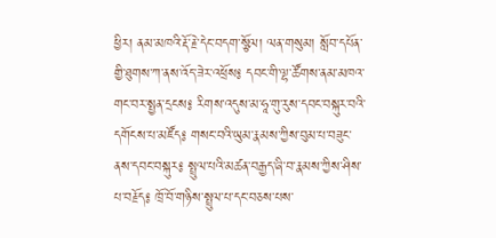ཕྱིར། ནམ་མཁའི་རྡོ་རྗེ་དེང་བདག་སྩོལ། ལན་གསུམ། སློབ་དཔོན་གྱི་ཐུགས་ཀ་ནས་འོད་ཟེར་འཕྲོས༔ དབང་གི་ལྷ་ཚོགས་ནམ་མཁའ་གང་བར་སྤྱན་དྲངས༔ རིགས་འདུས་མ་ཧཱ་གུ་རུས་དབང་བསྐུར་བའི་དགོངས་པ་མཛོད༔ གསང་བའི་ཡུམ་རྣམས་ཀྱིས་བུམ་པ་བཟུང་ནས་དབང་བསྐུར༔ སྤྲུལ་པའི་མཚན་བརྒྱད་ཞི་བ་རྣམས་ཀྱིས་ཤིས་པ་བརྗོད༔ ཁྲོ་བོ་གཉིས་སྤྲུལ་པ་དང་བཅས་པས་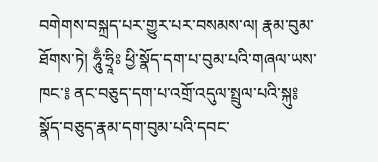བགེགས་བསྐྲད་པར་གྱུར་པར་བསམས་ལ། རྣམ་བུམ་ཐོགས་ཏེ། ཧཱུྃ་ཧྲཱིཿ ཕྱི་སྣོད་དག་པ་བུམ་པའི་གཞལ་ཡས་ཁང་༔ ནང་བཅུད་དག་པ་འགྲོ་འདུལ་སྤྲུལ་པའི་སྐུ༔ སྣོད་བཅུད་རྣམ་དག་བུམ་པའི་དབང་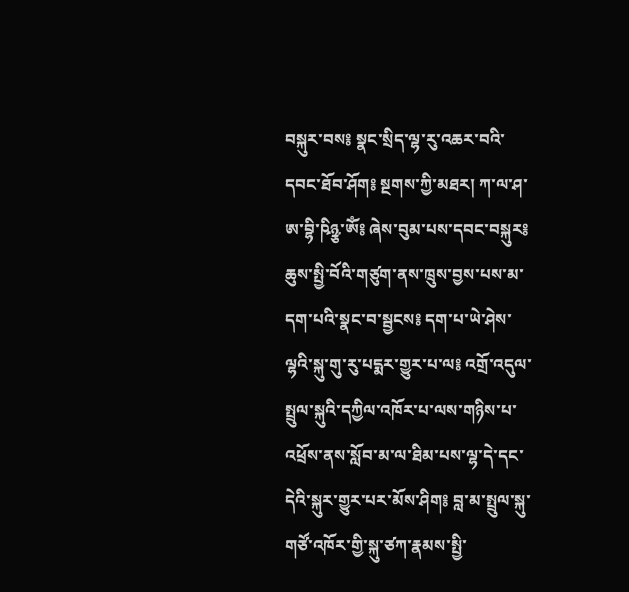བསྐུར་བས༔ སྣང་སྲིད་ལྷ་རུ་འཆར་བའི་དབང་ཐོབ་ཤོག༔ སྔགས་ཀྱི་མཐར། ཀ་ལ་ཤ་ཨ་བྷི་ཥིཉྩ་ཨོཾ༔ ཞེས་བུམ་པས་དབང་བསྐུར༔ ཆུས་སྤྱི་བོའི་གཙུག་ནས་ཁྲུས་བྱས་པས་མ་དག་པའི་སྣང་བ་སྦྱངས༔ དག་པ་ཡེ་ཤེས་ལྷའི་སྐུ་གུ་རུ་པདྨར་གྱུར་པ་ལ༔ འགྲོ་འདུལ་སྤྲུལ་སྐུའི་དཀྱིལ་འཁོར་པ་ལས་གཉིས་པ་འཕྲོས་ནས་སློབ་མ་ལ་ཐིམ་པས་ལྷ་དེ་དང་དེའི་སྐུར་གྱུར་པར་མོས་ཤིག༔ བླ་མ་སྤྲུལ་སྐུ་གཙོ་འཁོར་གྱི་སྐུ་ཙཀ་རྣམས་སྤྱི་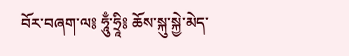བོར་བཞག་ལ༔ ཧཱུྃ་ཧྲཱི༔ ཆོས་སྐུ་སྐྱེ་མེད་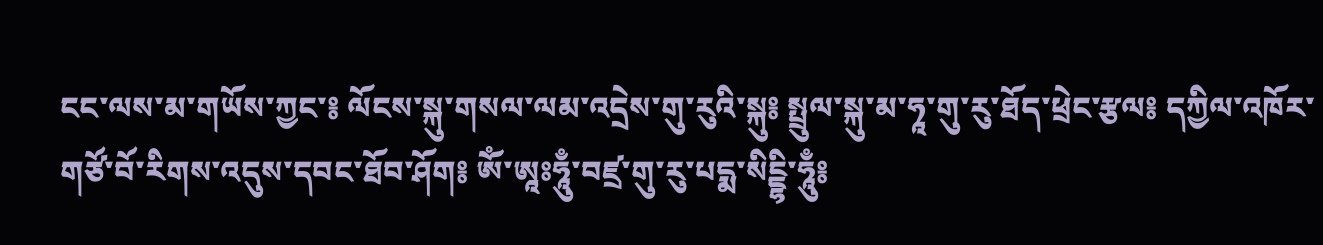ངང་ལས་མ་གཡོས་ཀྱང་༔ ལོངས་སྐུ་གསལ་ལམ་འདྲེས་གུ་རུའི་སྐུ༔ སྤྲུལ་སྐུ་མ་ཧཱ་གུ་རུ་ཐོད་ཕྲེང་རྩལ༔ དཀྱིལ་འཁོར་གཙོ་བོ་རིགས་འདུས་དབང་ཐོབ་ཤོག༔ ཨོཾ་ཨཱཿཧཱུྃ་བཛྲ་གུ་རུ་པདྨ་སིངྡྷི་ཧཱུྃ༔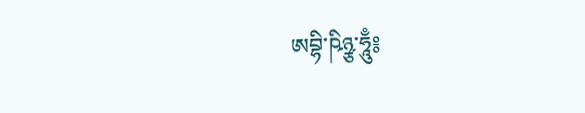ཨབྷི་ཥིཉྩ་ཧཱུྃ༔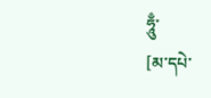ཧཱུྃ་
[མ་དཔེ་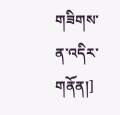གཟིགས་ན་འདིར་གནོན།]